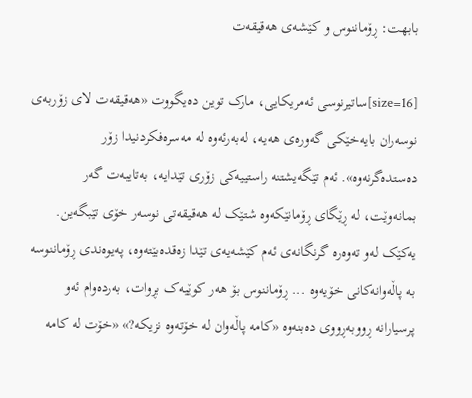بابهت: ڕۆماننوس و کێشەی هەقیقەت

[size=16]ساتیرنوسی ئەمریکایی، مارک توین دەیگووت «هەقیقەت لای زۆربەی نوسەران بایەخێکی گەورەی هەیە، لەبەرئەوە لە مەسرەفکردنیدا زۆر دەستدەگرنەوە». ئەم تێگەیشتنە راستییەکی زۆری تێدایە، بەتایبەت گەر بمانەوێت، لە ڕێگای ڕۆمانێکەوە شتێک لە هەقیقەتی نوسەر خۆی تێبگەین. یەکێک لەو تەوەرە گرنگانەی ئەم کێشەیەی تێدا زەقدەبێتەوە، پەیوەندی ڕۆماننوسە بە پاڵەوانەکانی خۆیەوە ... ڕۆماننوس بۆ هەر کوێیەک بڕوات، بەردەوام ئەو پرسیارانە ڕووبەڕووی دەبنەوە «کامە پاڵەوان لە خۆتەوە نزیکە?» «خۆت لە کامە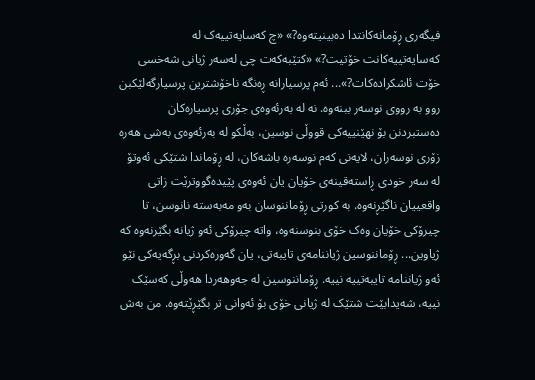فیگەری ڕۆمانەکانتدا دەبینیتەوە?» «چ کەسایەتییەک لە کەسایەتییەکانت خۆتیت?» «کتێبەکەت چی لەسەر ژیانی شەخسی خۆت ئاشکرادەکات?»... ئەم پرسیارانە ڕەنگە ناخۆشترین پرسیارگەلێکبن روو بە رووی نوسەر ببنەوە. نە لە بەرئەوەی جۆری پرسیارەکان دەستبردنن بۆ نهێنییەکی قووڵی نوسین، بەڵکو لە بەرئەوەی بەشی هەرە زۆری نوسەران، لایەنی کەم نوسەرە باشەکان، لە ڕۆماندا شتێکی ئەوتۆ لە سەر خودی ڕاستەقینەی خۆیان یان ئەوەی پێیدەگووترێت زاتی واقعییان ناگێڕنەوە. بە کورتی ڕۆماننوسان بەو مەبەستە نانوسن، تا چیرۆکی خۆیان وەک خۆی بنوسنەوە، واتە چیرۆکی ئەو ژیانە بگێرنەوە کە ژیاوین... ڕۆماننوسین ژیاننامەی تایبەتی، یان گەورەکردنی بڕگەیەکی نێو ئەو ژیاننامە تایبەتییە نییە. ڕۆماننوسین لە جەوهەردا هەوڵی کەسێک نییە، شەیدابێت شتێک لە ژیانی خۆی بۆ ئەوانی تر بگێڕێتەوە. من بەش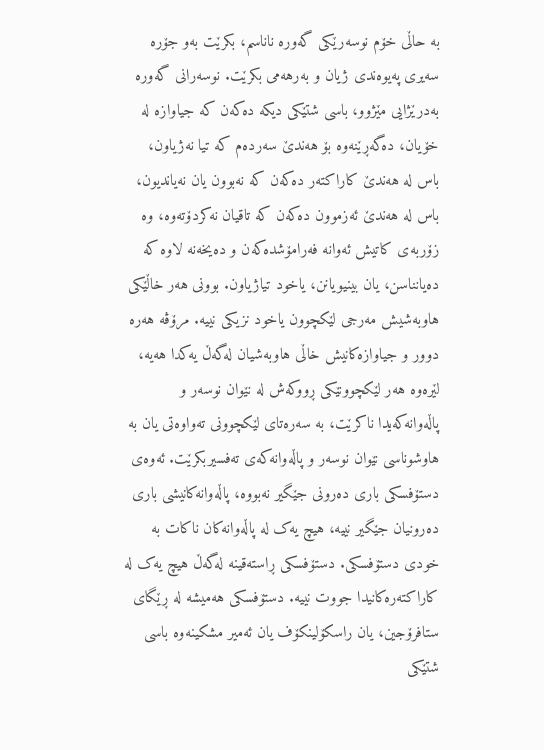بە حاڵی خۆم نوسەرێکی گەورە ناناسم، بکرێت بەو جۆرە سەیری پەیوەندی ژیان و بەرهەمی بکرێت. نوسەرانی گەورە بەدرێژایی مێژوو، باسی شتێکی دیکە دەکەن کە جیاوازە لە خۆیان، دەگەڕێنەوە بۆ هەندێ سەردەم کە تیا نەژیاون، باس لە هەندێ کاراکتەر دەکەن کە نەبوون یان نەیاندیون، باس لە هەندێ ئەزموون دەکەن کە تاقیان نەکردۆتەوە، وە زۆربەی کاتیش ئەوانە فەرامۆشدەکەن و دەیخەنە لاوە کە دەیانناسن، یان بینیویانن، یاخود تیاژیاون. بوونی هەر خاڵێکی هاوبەشیش مەرجی لێکچوون یاخود نزیکی نییە. مرۆڤە هەرە دوور و جیاوازەکانیش خاڵی هاوبەشیان لەگەڵ یەکدا هەیە، لێرەوە هەر لێکچوونێکی ڕووکەش لە نێوان نوسەر و پاڵەوانەکەیدا ناکرێت، بە سەرەتای لێکچوونی تەواوەتی یان بە هاوشوناسی نێوان نوسەر و پاڵەوانەکەی تەفسیربکرێت. ئەوەی دستۆفسکی باری دەرونی جێگیر نەبووە، پاڵەوانەکانیشی باری دەرونیان جێگیر نییە، هیچ یەک لە پاڵەوانەکان ناکات بە خودی دستۆفسکی. دستۆفسکی ڕاستەقینە لەگەڵ هیچ یەک لە کاراکتەرەکانیدا جووت نییە. دستۆفسکی هەمیشە لە ڕێگای ستافرۆجین، یان راسکۆلینکۆف یان ئەمیر مشکینەوە باسی شتێکی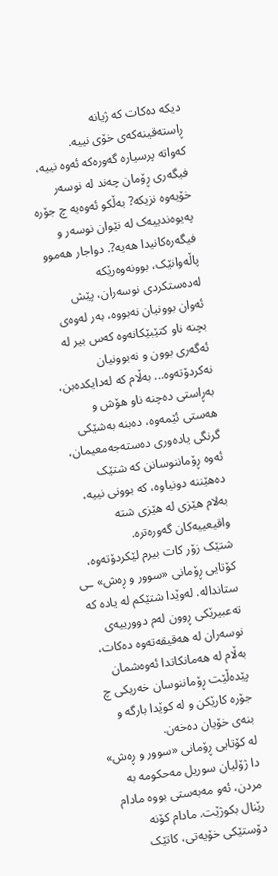دیکە دەکات کە ژیانە ڕاستەقینەکەی خۆی نییە.
کەواتە پرسیارە گەورەکە ئەوە نییە، فیگەری ڕۆمان چەند لە نوسەر خۆیەوە نزیکە? بەڵکو ئەوەیە چ جۆرە پەیوەندییەک لە نێوان نوسەر و فیگەرەکانیدا هەیە?. دواجار هەموو پاڵەوانێک، بوونەوەرێکە لەدەستکردی نوسەران، پێش ئەوان بوونیان نەبووە، بەر لەوەی بچنە ناو کتێبێکانەوە کەس بیر لە ئەگەری بوون و نەبوونیان نەکردۆتەوە... بەڵام کە لەدایکدەبن، بەڕاستی دەچنە ناو هۆش و هەستی ئێمەوە، دەبنە بەشێکی گرنگی یادەوری دەستەجەمعیمان، ئەوە ڕۆماننوسانن کە شتێک دەهێننە دونیاوە، کە بوونی نییە، بەلام هێزی لە هێزی شتە واقیعییەکان گەورەترە.
شتێک زۆر کات بیرم لێکردۆتەوە، کۆتایی ڕۆمانی «سوور و ڕەش» ـی ستاندالە. لەوێدا شتێکم لە یادە کە تەعبیرێکی ڕوون لەم دوورییەی نوسەران لە هەقیقەتەوە دەکات، بەڵام لە هەمانکاتدا ئەوەشمان پێدەڵێت ڕۆماننوسان خەریکی چ جۆرە کارێکن و لە کوێدا بارگە و بنەی خۆیان دەخەن.
لە کۆتایی ڕۆمانی «سوور و ڕەش» دا ژۆلیان سوریل مەحکومە بە مردن، ئەو مەبەستی بووە مادام رێنال بکوژێت. مادام کۆنە دۆستێکی خۆیەتی، کاتێک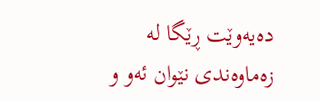دەیەوێت ڕێگا لە زەماوەندی نێوان ئەو و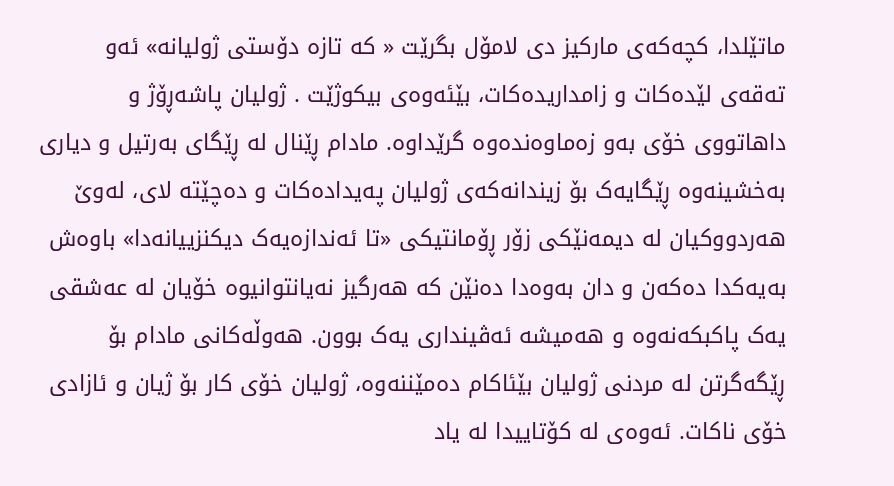ماتێلدا، کچەکەی مارکیز دی لامۆل بگرێت « کە تازە دۆستی ژولیانە» ئەو تەقەی لێدەکات و زامداریدەکات، بێئەوەی بیکوژێت . ژولیان پاشەڕۆژ و داهاتووی خۆی بەو زەماوەندەوە گرێداوە. مادام ڕێنال لە ڕێگای بەرتیل و دیاری بەخشینەوە ڕێگایەک بۆ زیندانەکەی ژولیان پەیدادەکات و دەچێتە لای، لەوێ هەردووکیان لە دیمەنێکی زۆر ڕۆمانتیکی «تا ئەندازەیەک دیکنزییانەدا» باوەش بەیەکدا دەکەن و دان بەوەدا دەنێن کە هەرگیز نەیانتوانیوە خۆیان لە عەشقی یەک پاکبکەنەوە و هەمیشە ئەڤینداری یەک بوون. هەوڵەکانی مادام بۆ ڕێگەگرتن لە مردنی ژولیان بێئاکام دەمێننەوە، ژولیان خۆی کار بۆ ژیان و ئازادی خۆی ناکات. ئەوەی لە کۆتاییدا لە یاد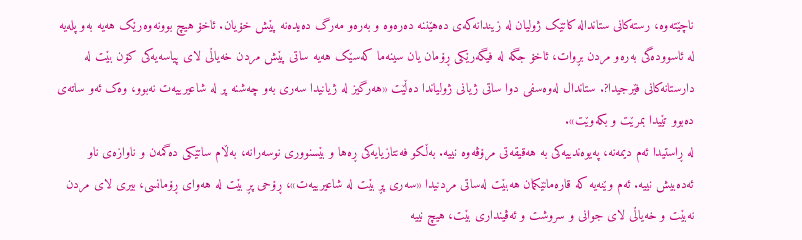ناچێتەوە، رستەکانی ستاندالە کاتێک ژولیان لە زیندانەکەی دەهێننە دەرەوە و بەرەو مەرگ دەیدەنە پێش خۆیان. ئاخۆ هیچ بوونەوەرێک هەیە بەو پلەیە لە ئاسوودەگی بەرەو مردن بڕوات، ئاخۆ جگە لە فیگەرێکی ڕۆمان یان سینەما کەسێک هەیە ساتی پێش مردن خەیاڵی لای پیاسەیەکی کۆن بێت لە دارستانەکانی فێرجیدا?. ستاندال لەوەسفی دوا ساتی ژیانی ژولیاندا دەڵێت «هەرگیز لە ژیانیدا سەری بەو چەشنە پر لە شاعیرییەت نەبوو، وەک ئەو ساتەی دەبوو تێیدا بمرێت و بکەوێت».
لە ڕاستیدا ئەم دیمەنە، پەیوەندییەکی بە هەقیقەتی مرۆڤەوە نییە. بەڵکو فەنتازیایەکی ڕەها و بێسنووری نوسەرانە، بەڵام ساتێکی دەگمەن و ناوازەی ناو ئەدەبیش نییە. ئەم وێنەیە کە قارەمانێکمان هەبێت لەساتی مردنیدا «سەری پڕ بێت لە شاعیرییەت»، ڕۆحی پڕ بێت لە هەوای ڕۆمانسی، بیری لای مردن نەبێت و خەیاڵی لای جوانی و سروشت و ئەڤینداری بێت، هیچ نییە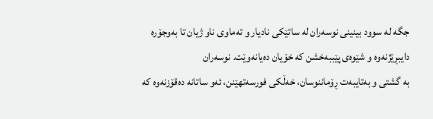جگە لە سوود بینینی نوسەران لە ساتێکی نادیار و تەماوی ناو ژیان تا بەوجۆرە دایبڕێژنەوە و شێوەی پێببەخشن کە خۆیان دەیانەوێت. نوسەران
بە گشتی و بەتایبەت ڕۆماننوسان، خەڵکی فورسەتهێنن، ئەو ساتانە دەقۆزنەوە کە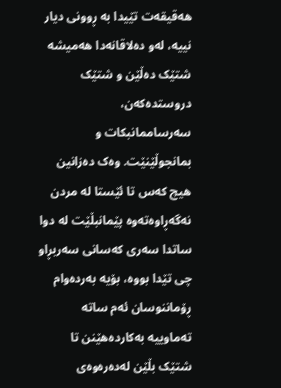هەقیقەت تێیدا بە ڕوونی دیار نییە، لەو دەلاقانەدا هەمیشە شتێک دەڵێن و شتێک دروستدەکەن، سەرساممانبکات و بمانجوڵێنێت. وەک دەزانین هیچ کەس تا ئێستا لە مردن نەگەڕاوەتەوە پێمانبڵێت لە دوا ساتدا سەری کەسانی سەربڕاو چی تێدا بووە، بۆیە بەردەوام ڕۆماننوسان ئەم ساتە تەماوییە بەکاردەهێنن تا شتێک بڵێن لەدەرەوەی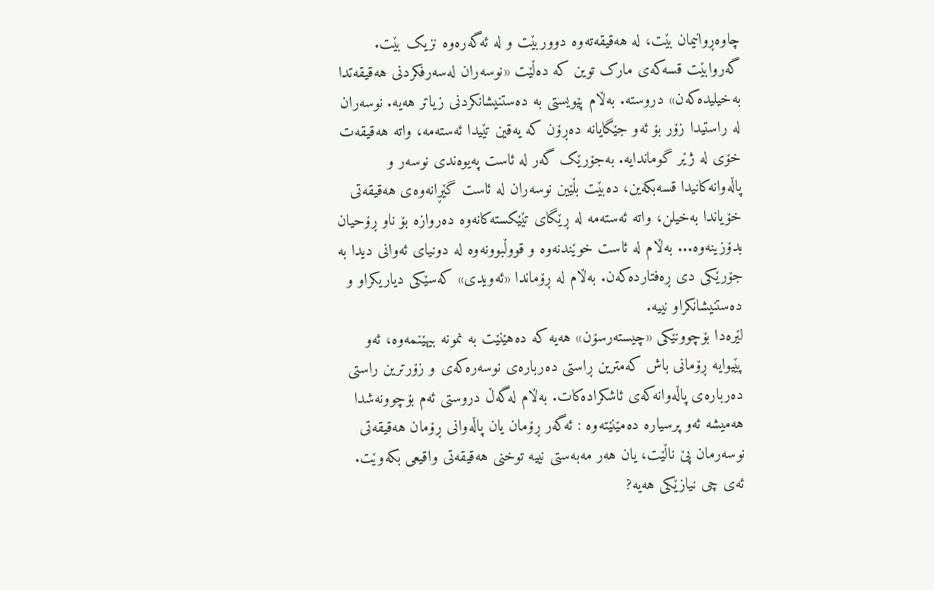چاوەڕوانیمان بێت، لە هەقیقەتەوە دووربێت و لە ئەگەرەوە نزیک بێت.
گەروابێت قسەکەی مارک توین کە دەڵێت «نوسەران لەسەرفکردنی هەقیقەتدا بەخیلیدەکەن» دروستە. بەڵام پێویستی بە دەستنیشانکردنی زیاتر هەیە. نوسەران لە راستیدا زۆر بۆ ئەو جێگایانە دەڕۆن کە یەقین تێیدا ئەستەمە، واتە هەقیقەت خۆی لە ژێر گوماندایە. بەجۆرێک گەر لە ئاست پەیوەندی نوسەر و پاڵەوانەکانیدا قسەبکەین، دەبێت بڵێین نوسەران لە ئاست گێڕانەوەی هەقیقەتی خۆیاندا بەخیلن، واتە ئەستەمە لە ڕێگای تێێکستەکانەوە دەروازە بۆ ناو ڕۆحیان بدۆزینەوە... بەڵام لە ئاست خوێندنەوە و قووڵبوونەوە لە دونیای ئەوانی دیدا بە جۆرێکی دی ڕەفتاردەکەن. بەڵام لە ڕۆماندا «ئەویدی» کەسێکی دیاریکراو و دەستنیشانکراو نییە.
لێرەدا بۆچوونێکی «چیستەرسۆن» هەیە کە دەهێنێت بە نمونە بیهێنمەوە، ئەو پێیوایە ڕۆمانی باش کەمترین ڕاستی دەربارەی نوسەرەکەی و زۆرترین راستی دەربارەی پاڵەوانەکەی ئاشکرادەکات. بەڵام لەگەڵ دروستی ئەم بۆچوونەشدا هەمیشە ئەو پرسیارە دەمێنێتەوە : ئەگەر ڕۆمان یان پاڵەوانی ڕۆمان هەقیقەتی نوسەرمان پێ ناڵێت، یان هەر مەبەستی نییە توخنی هەقیقەتی واقیعی بکەوێت. ئەی چی نیازێکی هەیە?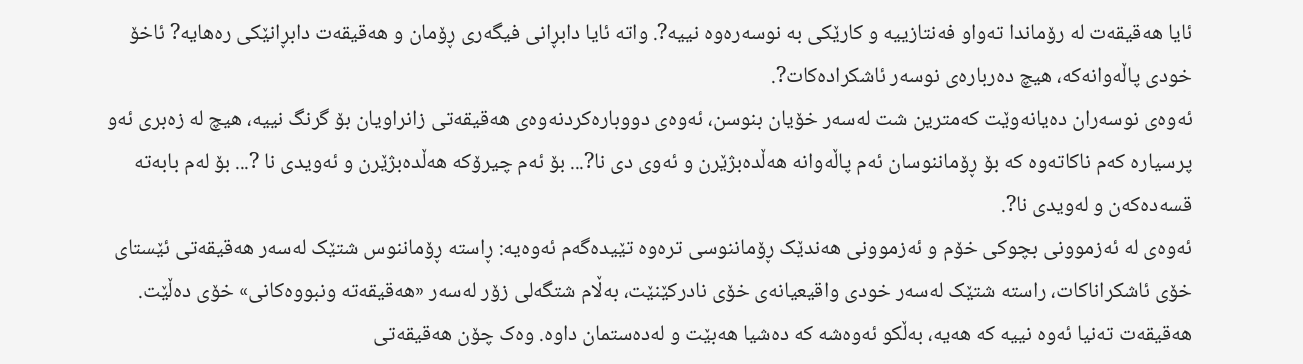ئایا هەقیقەت لە رۆماندا تەواو فەنتازییە و کارێکی بە نوسەرەوە نییە?. واتە ئایا دابڕانی فیگەری ڕۆمان و هەقیقەت دابڕانێکی رەهایە? ئاخۆ خودی پاڵەوانەکە، هیچ دەربارەی نوسەر ئاشکرادەکات?.
ئەوەی نوسەران دەیانەوێت کەمترین شت لەسەر خۆیان بنوسن، ئەوەی دووبارەکردنەوەی هەقیقەتی زانراویان بۆ گرنگ نییە، هیچ لە زەبری ئەو پرسیارە کەم ناکاتەوە کە بۆ ڕۆماننوسان ئەم پاڵەوانە هەڵدەبژێرن و ئەوی دی نا?... بۆ ئەم چیرۆکە هەڵدەبژێرن و ئەویدی نا ?... بۆ لەم بابەتە قسەدەکەن و لەویدی نا?.
ئەوەی لە ئەزموونی بچوکی خۆم و ئەزموونی هەندێک ڕۆماننوسی ترەوە تێیدەگەم ئەوەیە: ڕاستە ڕۆماننوس شتێک لەسەر هەقیقەتی ئێستای خۆی ئاشکراناکات، راستە شتێک لەسەر خودی واقیعیانەی خۆی نادرکێنێت، بەڵام شتگەلی زۆر لەسەر «هەقیقەتە ونبووەکانی» خۆی دەڵێت. هەقیقەت تەنیا ئەوە نییە کە هەیە، بەڵکو ئەوەشە کە دەشیا هەبێت و لەدەستمان داوە. وەک چۆن هەقیقەتی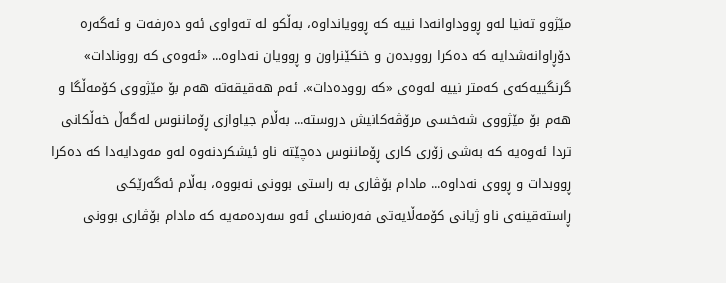مێژوو تەنیا لەو ڕووداوانەدا نییە کە ڕوویانداوە، بەڵکو لە تەواوی ئەو دەرفەت و ئەگەرە دۆڕاوانەشدایە کە دەکرا رووبدەن و خنکێنراون و ڕوویان نەداوە... «ئەوەی کە روونادات» گرنگییەکەی کەمتر نییە لەوەی «کە روودەدات». ئەم هەقیقەتە هەم بۆ مێژووی کۆمەڵگا و هەم بۆ مێژووی شەخسی مرۆڤەکانیش دروستە... بەڵام جیاوازی ڕۆماننوس لەگەڵ خەڵكانی تردا ئەوەیە کە بەشی زۆری کاری ڕۆماننوس دەچێتە ناو ئیشکردنەوە لەو مەودایەدا کە دەکرا ڕووبدات و ڕووی نەداوە... مادام بۆڤاری بە راستی بوونی نەبووە، بەڵام ئەگەرێکی ڕاستەقینەی ناو ژیانی کۆمەڵایەتی فەرەنسای ئەو سەردەمەیە کە مادام بۆڤاری بوونی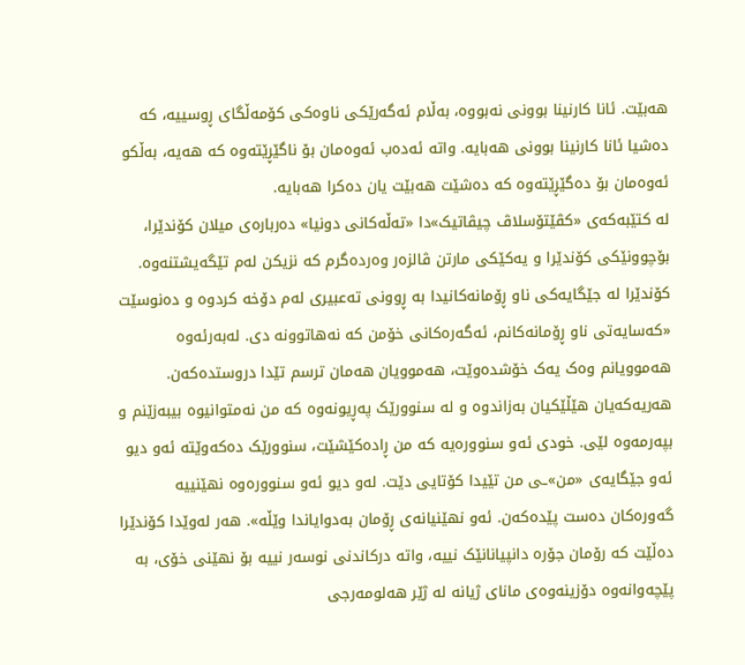هەبێت. ئانا کارنینا بوونی نەبووە، بەڵام ئەگەرێکی ناوەکی کۆمەڵگای ڕوسییە، کە دەشیا ئانا کارنینا بوونی هەبایە. واتە ئەدەب ئەوەمان بۆ ناگێڕێتەوە کە هەیە، بەڵکو ئەوەمان بۆ دەگێڕێتەوە کە دەشێت هەبێت یان دەکرا هەبایە.
لە کتێبەکەی «کڤێتۆسلاڤ چیڤاتیک»دا «تەڵەکانی دونیا» دەربارەی میلان کۆندێرا، بۆچوونێکی کۆندێرا و یەکێکی مارتن ڤالزەر وەردەگرم کە نزیکن لەم تێگەیشتنەوە. کۆندێرا لە جێگایەکی ناو ڕۆمانەکانیدا بە ڕوونی تەعبیری لەم دۆخە کردوە و دەنوسێت «کەسایەتی ناو ڕۆمانەکانم، ئەگەرەکانی خۆمن کە نەهاتوونە دی. لەبەرئەوە هەموویانم وەک یەک خۆشدەوێت، هەموویان هەمان ترسم تێدا دروستدەکەن. هەریەکەیان هێڵێکیان بەزاندوە و لە سنوورێک پەڕیونەوە کە من نەمتوانیوە بیبەزێنم و بپەرمەوە لێی. خودی ئەو سنوورەیە کە من ڕادەکێشێت، سنوورێک دەکەوێتە ئەو دیو ئەو جێگایەی «من»ـی من تێیدا کۆتایی دێت. لەو دیو ئەو سنوورەوە نهێنییە گەورەکان دەست پێدەکەن. ئەو نهێنیانەی ڕۆمان بەدوایاندا وێڵە». هەر لەوێدا کۆندێرا دەڵێت کە رۆمان جۆرە دانپیانانێک نییە، واتە درکاندنی نوسەر نییە بۆ نهێنی خۆی، بە پێچەوانەوە دۆزینەوەی مانای ژیانە لە ژێر هەلومەرجی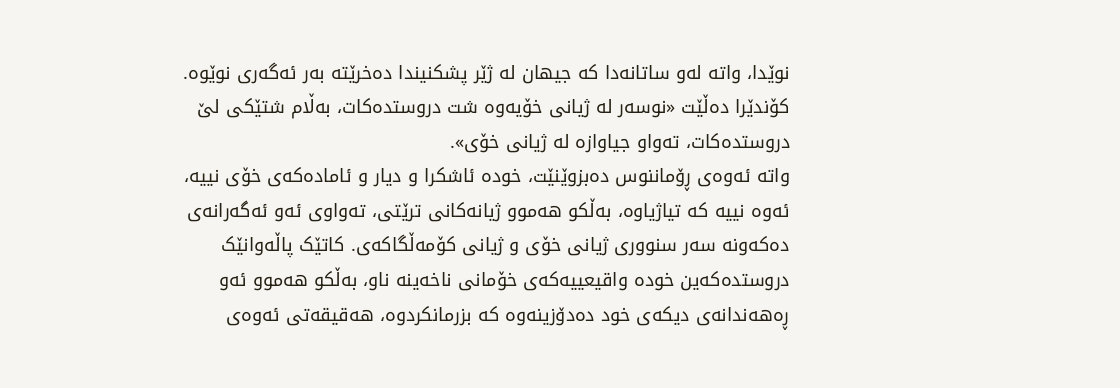نوێدا، واتە لەو ساتانەدا کە جیهان لە ژێر پشکنیندا دەخرێتە بەر ئەگەری نوێوە. کۆندێرا دەڵێت «نوسەر لە ژیانی خۆیەوە شت دروستدەکات، بەڵام شتێکی لێ دروستدەکات، تەواو جیاوازە لە ژیانی خۆی».
واتە ئەوەی ڕۆماننوس دەبزوێنێت، خودە ئاشکرا و دیار و ئامادەکەی خۆی نییە، ئەوە نییە کە تیاژیاوە، بەڵکو هەموو ژیانەکانی ترێتی، تەواوی ئەو ئەگەرانەی دەکەونە سەر سنووری ژیانی خۆی و ژیانی کۆمەڵگاکەی. کاتێک پاڵەوانێک دروستدەکەین خودە واقیعییەکەی خۆمانی ناخەینە ناو، بەڵکو هەموو ئەو ڕەهەندانەی دیکەی خود دەدۆزینەوە کە بزرمانکردوە، هەقیقەتی ئەوەی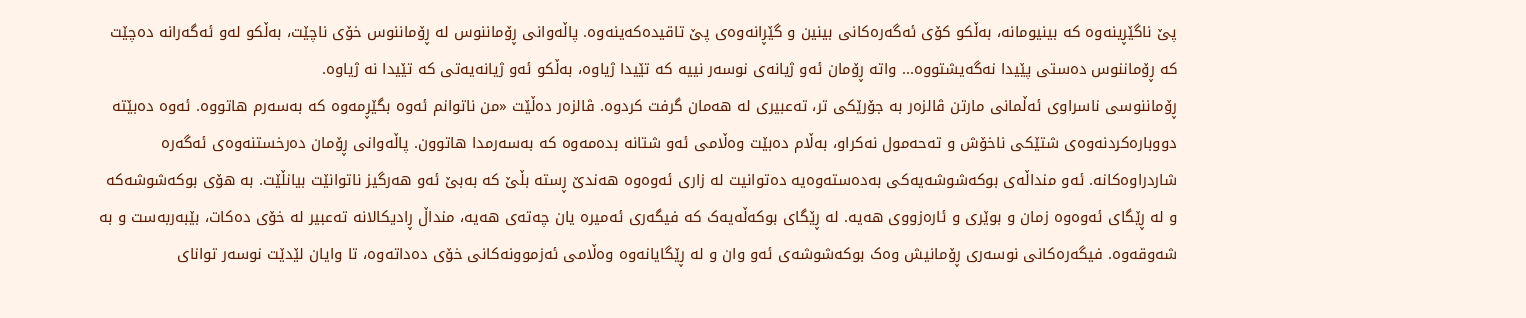پێ ناگێڕینەوە کە بینیومانە، بەڵکو کۆی ئەگەرەکانی بینین و گێڕانەوەی پێ تاقیدەکەینەوە. پاڵەوانی ڕۆماننوس لە ڕۆماننوس خۆی ناچێت، بەڵکو لەو ئەگەرانە دەچێت کە ڕۆماننوس دەستی پێیدا نەگەیشتووە... واتە ڕۆمان ئەو ژیانەی نوسەر نییە کە تێیدا ژیاوە، بەڵکو ئەو ژیانەیەتی کە تێیدا نە ژیاوە.
ڕۆماننوسی ناسراوی ئەڵمانی مارتن ڤالزەر بە جۆرێکی تر، تەعبیری لە هەمان گرفت کردوە. ڤالزەر دەڵێت «من ناتوانم ئەوە بگێڕمەوە کە بەسەرم هاتووە. ئەوە دەبێتە دووبارەکردنەوەی شتێکی ناخۆش و تەحەمول نەکراو، بەڵام دەبێت وەڵامی ئەو شتانە بدەمەوە کە بەسەرمدا هاتوون. پاڵەوانی ڕۆمان دەرخستنەوەی ئەگەرە شاردراوەکانە. ئەو منداڵەی بوکەشوشەیەکی بەدەستەوەیە دەتوانیت لە زاری ئەوەوە هەندێ ڕستە بڵێ کە بەبێ ئەو هەرگیز ناتوانێت بیانڵێت. بە هۆی بوکەشوشەکە و لە ڕێگای ئەوەوە زمان و بوێری و ئارەزووی هەیە. لە ڕێگای بوکەڵەیەک کە فیگەری ئەمیرە یان چەتەی هەیە، منداڵ ڕادیکالانە تەعبیر لە خۆی دەکات، بێبەربەست و بە شەوقەوە. فیگەرەکانی نوسەری ڕۆمانیش وەک بوکەشوشەی ئەو وان و لە ڕێگایانەوە وەڵامی ئەزموونەکانی خۆی دەداتەوە، تا وایان لێدێت نوسەر توانای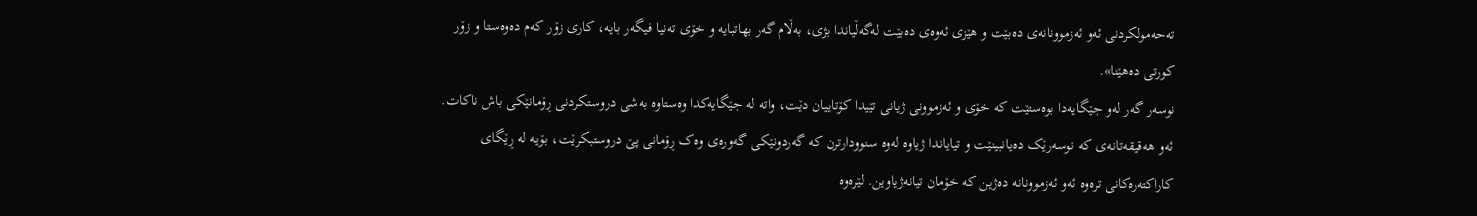تەحەمولکردنی ئەو ئەزموونانەی دەبێت و هێزی ئەوەی دەبێت لەگەڵیاندا بژی، بەڵام گەر بهاتبایە و خۆی تەنیا فیگەر بایە، کاری زۆر کەم دەوەستا و زۆر کورتی دەهێنا».
نوسەر گەر لەو جێگایەدا بوەستێت کە خۆی و ئەزموونی ژیانی تێیدا کۆتاییان دێت، واتە لە جێگایەکدا وەستاوە بەشی دروستکردنی ڕۆمانێکی باش ناکات. ئەو هەقیقەتانەی کە نوسەرێک دەیانبینێت و تیایاندا ژیاوە لەوە سنوودارترن کە گەردونێکی گەورەی وەک ڕۆمانی پێ دروستبکرێت، بۆیە لە ڕێگای کاراکتەرەکانی ترەوە ئەو ئەزموونانە دەژین کە خۆمان تیانەژیاوین. لێرەوە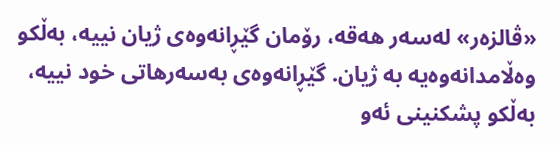«ڤالزەر» لەسەر هەقە، رۆمان گێڕانەوەی ژیان نییە، بەڵکو وەڵامدانەوەیە بە ژیان. گێڕانەوەی بەسەرهاتی خود نییە، بەڵکو پشکنینی ئەو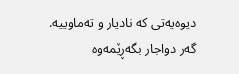دیوەیەتی کە نادیار و تەماوییە.
گەر دواجار بگەڕێمەوە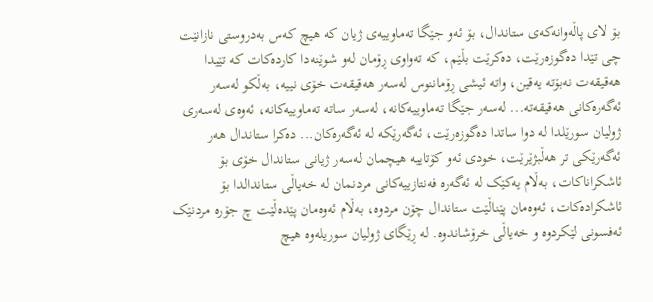بۆ لای پاڵەوانەکەی ستاندال، بۆ ئەو جێگا تەماوییەی ژیان کە هیچ کەس بەدروستی نازانێت چی تێدا دەگوزەرێت، دەکرێت بڵێم، کە تەواوی ڕۆمان لەو شوێنەدا کاردەکات کە تێیدا هەقیقەت نەبۆتە یەقین، واتە ئیشی ڕۆماننوس لەسەر هەقیقەت خۆی نییە، بەڵکو لەسەر ئەگەرەکانی هەقیقەتە... لەسەر جێگا تەماوییەکانە، لەسەر ساتە تەماوییەکانە، ئەوەی لەسەری ژولیان سورێلدا لە دوا ساتدا دەگوزەرێت، ئەگەرێکە لە ئەگەرەکان... دەکرا ستاندال هەر ئەگەرێکی تر هەڵبژێرێت، خودی ئەو کۆتاییە هیچمان لەسەر ژیانی ستاندال خۆی بۆ ئاشکراناکات، بەڵام یەکێک لە ئەگەرە فەنتازییەکانی مردنمان لە خەیاڵی ستاندالدا بۆ ئاشکرادەکات، ئەوەمان پێناڵێت ستاندال چۆن مردوە، بەڵام ئەوەمان پێدەڵێت چ جۆرە مردنێک ئەفسونی لێکردوە و خەیاڵی خرۆشاندوە. لە ڕێگای ژولیان سوریلەوە هیچ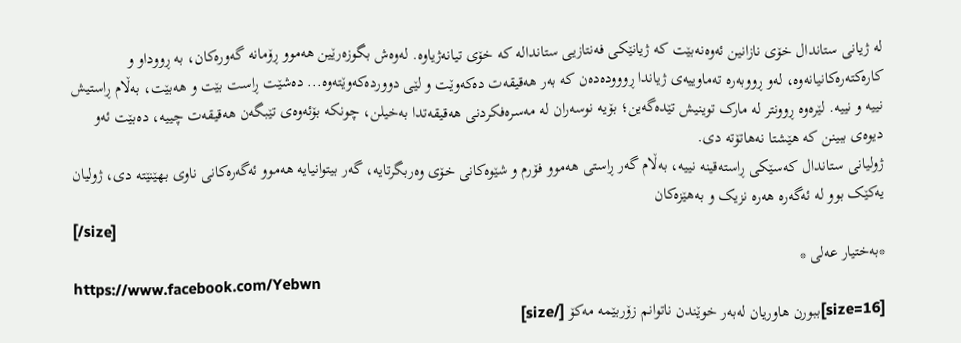لە ژیانی ستاندال خۆی نازانین ئەوەنەبێت کە ژیانێکی فەنتازیی ستاندالە کە خۆی تیانەژیاوە. لەوەش بگوزەرێین هەموو ڕۆمانە گەورەکان، بە ڕووداو و کارەکتەرەکانیانەوە، لەو ڕووبەرە تەماوییەی ژیاندا ڕووودەدەن کە بەر هەقیقەت دەکەوێت و لێی دووردەکەوێتەوە... دەشێت ڕاست بێت و هەبێت، بەڵام ڕاستیش نییە و نییە. لێرەوە ڕوونتر لە مارک توینیش تێدەگەین؛ بۆیە نوسەران لە مەسرەفکردنی هەقیقەتدا بەخیلن، چونکە بۆئەوەی تێبگەن هەقیقەت چییە، دەبێت ئەو دیوەی ببینن کە هێشتا نەهاتۆتە دی.
ژولیانی ستاندال کەسێکی ڕاستەقینە نییە، بەڵام گەر ڕاستی هەموو فۆرم و شێوەکانی خۆی وەربگرتایە، گەر بیتوانیایە هەموو ئەگەرەکانی ناوی بهێنێتە دی، ژولیان یەکێک بوو لە ئەگەرە هەرە نزیک و بەهێزەکان
[/size]
*بەختیار عەلی *
https://www.facebook.com/Yebwn
[size=16]ببورن هاوریان لەبەر خوێندن ناتوانم زۆربێمە مەکۆ [/size]